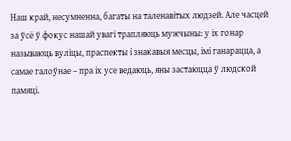Наш край, несумненна, багаты на таленавітых людзей. Але часцей за ўсё ў фокус нашай увагі трапляюць мужчыны: у іх гонар называюць вуліцы, праспекты і знакавыя месцы, імі ганарацца, а самае галоўнае – пра іх усе ведаюць, яны застаюцца ў людской памяці.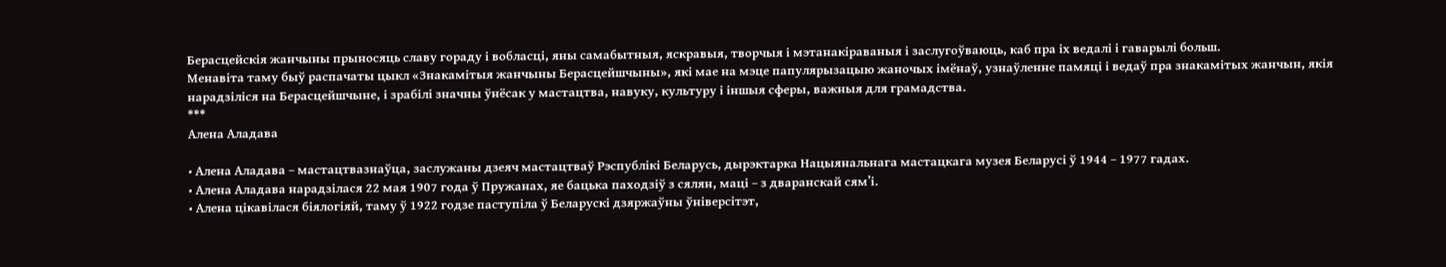Берасцейскія жанчыны прыносяць славу гораду і вобласці, яны самабытныя, яскравыя, творчыя і мэтанакіраваныя і заслугоўваюць, каб пра іх ведалі і гаварылі больш.
Менавіта таму быў распачаты цыкл «Знакамітыя жанчыны Берасцейшчыны», які мае на мэце папулярызацыю жаночых імёнаў, узнаўленне памяці і ведаў пра знакамітых жанчын, якія нарадзіліся на Берасцейшчыне, і зрабілі значны ўнёсак у мастацтва, навуку, культуру і іншыя сферы, важныя для грамадства.
***
Алена Аладава

• Алена Аладава – мастацтвазнаўца, заслужаны дзеяч мастацтваў Рэспублікі Беларусь, дырэктарка Нацыянальнага мастацкага музея Беларусі ў 1944 – 1977 гадах.
• Алена Аладава нарадзілася 22 мая 1907 года ў Пружанах, яе бацька паходзіў з сялян, маці – з дваранскай сям’і.
• Алена цікавілася біялогіяй, таму ў 1922 годзе паступіла ў Беларускі дзяржаўны ўніверсітэт,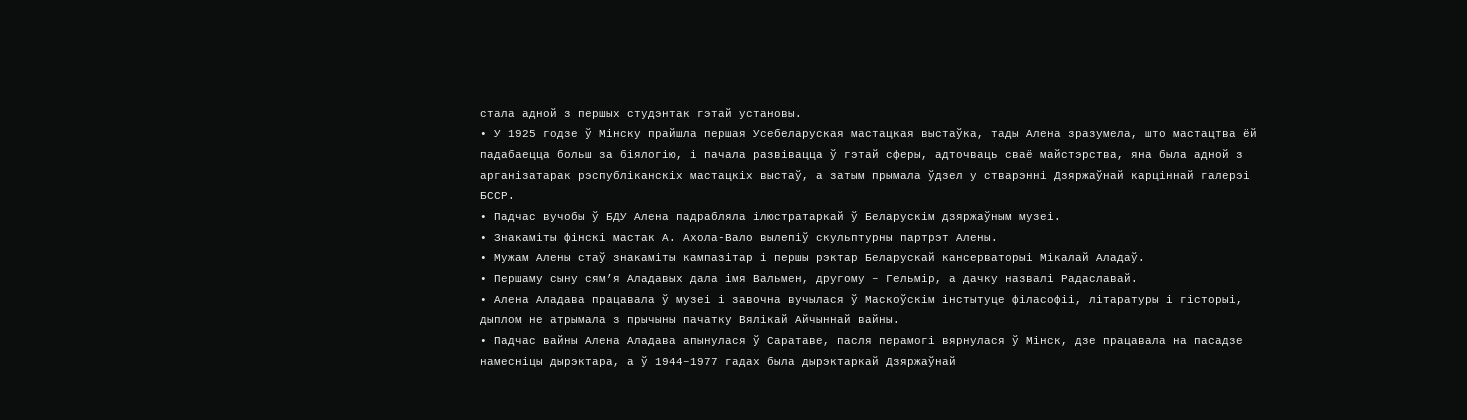стала адной з першых студэнтак гэтай установы.
• У 1925 годзе ў Мінску прайшла першая Усебеларуская мастацкая выстаўка, тады Алена зразумела, што мастацтва ёй падабаецца больш за біялогію, і пачала развівацца ў гэтай сферы, адточваць сваё майстэрства, яна была адной з арганізатарак рэспубліканскіх мастацкіх выстаў, а затым прымала ўдзел у стварэнні Дзяржаўнай карціннай галерэі БССР.
• Падчас вучобы ў БДУ Алена падрабляла ілюстратаркай ў Беларускім дзяржаўным музеі.
• Знакаміты фінскі мастак А. Ахола-Вало вылепіў скульптурны партрэт Алены.
• Мужам Алены стаў знакаміты кампазітар і першы рэктар Беларускай кансерваторыі Мікалай Аладаў.
• Першаму сыну сям’я Аладавых дала імя Вальмен, другому – Гельмір, а дачку назвалі Радаславай.
• Алена Аладава працавала ў музеі і завочна вучылася ў Маскоўскім інстытуце філасофіі, літаратуры і гісторыі, дыплом не атрымала з прычыны пачатку Вялікай Айчыннай вайны.
• Падчас вайны Алена Аладава апынулася ў Саратаве, пасля перамогі вярнулася ў Мінск, дзе працавала на пасадзе намесніцы дырэктара, а ў 1944–1977 гадах была дырэктаркай Дзяржаўнай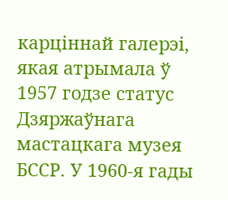карціннай галерэі, якая атрымала ў 1957 годзе статус Дзяржаўнага мастацкага музея БССР. У 1960-я гады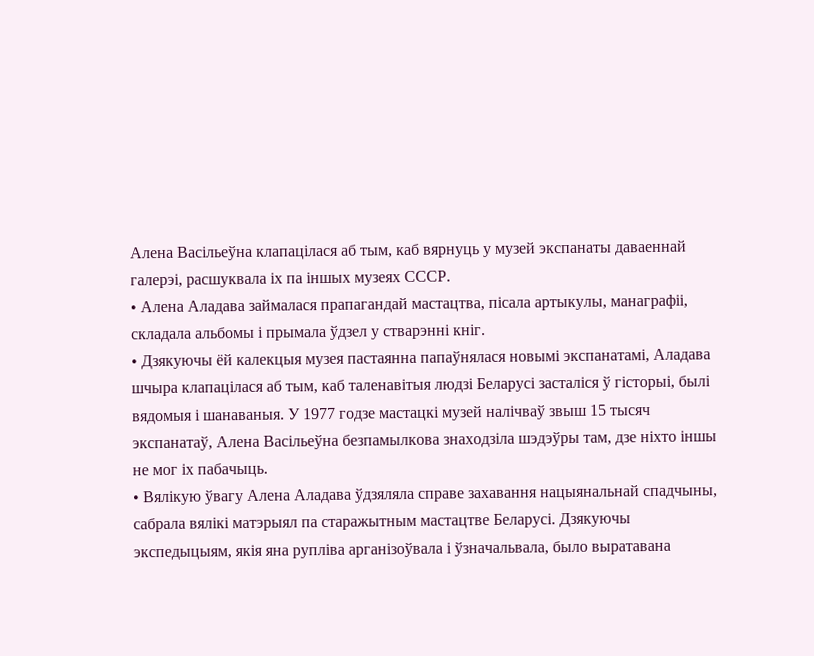Алена Васільеўна клапацілася аб тым, каб вярнуць у музей экспанаты даваеннай галерэі, расшуквала іх па іншых музеях СССР.
• Алена Аладава займалася прапагандай мастацтва, пісала артыкулы, манаграфіі, складала альбомы і прымала ўдзел у стварэнні кніг.
• Дзякуючы ёй калекцыя музея пастаянна папаўнялася новымі экспанатамі, Аладава шчыра клапацілася аб тым, каб таленавітыя людзі Беларусі засталіся ў гісторыі, былі вядомыя і шанаваныя. У 1977 годзе мастацкі музей налічваў звыш 15 тысяч экспанатаў, Алена Васільеўна безпамылкова знаходзіла шэдэўры там, дзе ніхто іншы не мог іх пабачыць.
• Вялікую ўвагу Алена Аладава ўдзяляла справе захавання нацыянальнай спадчыны, сабрала вялікі матэрыял па старажытным мастацтве Беларусі. Дзякуючы экспедыцыям, якія яна рупліва арганізоўвала і ўзначальвала, было выратавана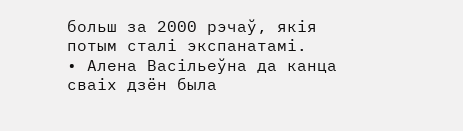больш за 2000 рэчаў, якія потым сталі экспанатамі.
• Алена Васільеўна да канца сваіх дзён была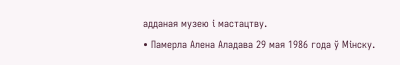адданая музею і мастацтву.
• Памерла Алена Аладава 29 мая 1986 года ў Мінску.